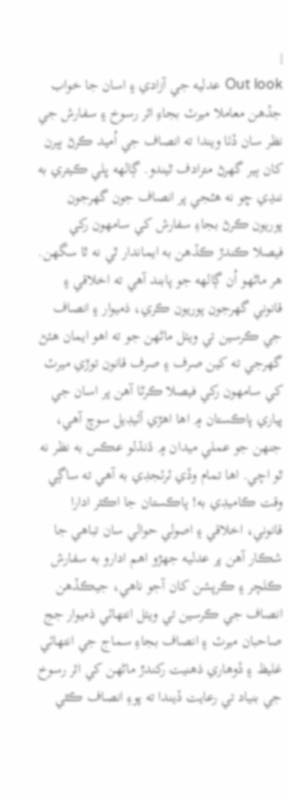|
Out look عدليه جي آزادي ۽ اسان جا خواب
جڏهن معاملا ميرٽ بجاءِ اثر رسوخ ۽ سفارش جي نظر سان ڏٺا ويندا ته انصاف جي اُميد ڪرڻ ٻٻرن کان ٻير گهرڻ مترادف ٿيندو. ڳالهه ڀلي ڪيتري به ننڍي ڇو نه هـُـجي پر انصاف جون گهرجون پوريون ڪرڻ بجاءِ سفارش کي سامهون رکي فيصلا ڪندڙ ڪڏهن به ايماندار ٿي نه ٿا سگهن. هر ماڻهو اُن ڳالهه جو پابند آهي ته اخلاقي ۽ قانوني گهرجون پوريون ڪري، ذميوار ۽ انصاف جي ڪرسين تي ويٺل ماڻهن جو ته اهو ايمان هئڻ گهرجي ته کين صرف ۽ صرف قانون توڙي ميرٽ کي سامهون رکي فيصلا ڪرڻا آهن پر اسان جي پياري پاڪستان ۾ اها اهڙي آئيڊيل سوچ آهي، جنهن جو عملي ميدان ۾ ڌنڌلو عڪس به نظر نه ٿو اچي. اها تمام وڏي ٽرئجڊي به آهي ته ساڳي وقت ڪاميڊي به! پاڪستان جا اڪثر ادارا قانوني، اخلاقي ۽ اصولي حوالي سان تباهي جا شڪار آهن پر عدليه جهڙو اهم ادارو به سفارش ڪلچر ۽ ڪرپشن کان آجو ناهي، جيڪڏهن انصاف جي ڪرسين تي ويٺل انتهائي ذميوار جج صاحبان ميرٽ ۽ انصاف بجاءِ سماج جي انتهائي غليظ ۽ ڏوهاري ذهنيت رکندڙ ماڻهن کي اثر رسوخ جي بنياد تي رعايت ڏيندا ته پوءِ انصاف ڪٿي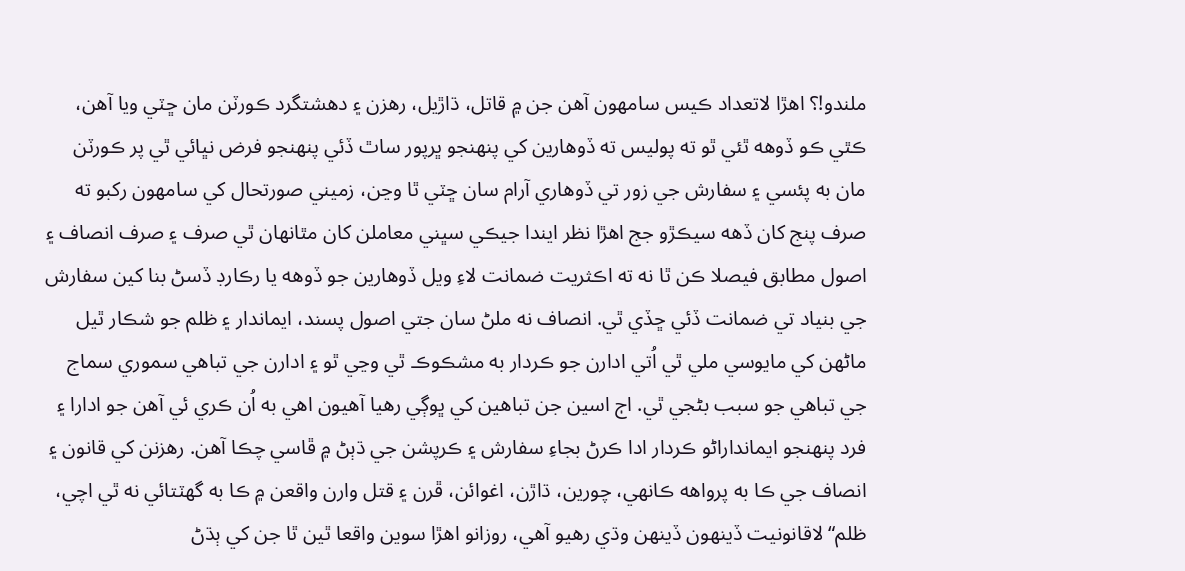ملندو!؟ اهڙا لاتعداد ڪيس سامهون آهن جن ۾ قاتل، ڌاڙيل، رهزن ۽ دهشتگرد ڪورٽن مان ڇٽي ويا آهن، ڪٿي ڪو ڏوهه ٿئي ٿو ته پوليس ته ڏوهارين کي پنهنجو ڀرپور ساٿ ڏئي پنهنجو فرض نڀائي ٿي پر ڪورٽن مان به پئسي ۽ سفارش جي زور تي ڏوهاري آرام سان ڇٽي ٿا وڃن، زميني صورتحال کي سامهون رکبو ته صرف پنج کان ڏهه سيڪڙو جج اهڙا نظر ايندا جيڪي سڀني معاملن کان مٿانهان ٿي صرف ۽ صرف انصاف ۽ اصول مطابق فيصلا ڪن ٿا نه ته اڪثريت ضمانت لاءِ ويل ڏوهارين جو ڏوهه يا رڪارڊ ڏسڻ بنا کين سفارش جي بنياد تي ضمانت ڏئي ڇڏي ٿي. انصاف نه ملڻ سان جتي اصول پسند، ايماندار ۽ ظلم جو شڪار ٿيل ماڻهن کي مايوسي ملي ٿي اُتي ادارن جو ڪردار به مشڪوڪ ٿي وڃي ٿو ۽ ادارن جي تباهي سموري سماج جي تباهي جو سبب بڻجي ٿي. اڄ اسين جن تباهين کي ڀوڳي رهيا آهيون اهي به اُن ڪري ئي آهن جو ادارا ۽ فرد پنهنجو ايمانداراڻو ڪردار ادا ڪرڻ بجاءِ سفارش ۽ ڪرپشن جي ڌٻڻ ۾ ڦاسي چڪا آهن. رهزنن کي قانون ۽ انصاف جي ڪا به پرواهه ڪانهي، چورين، ڌاڙن، اغوائن، ڦرن ۽ قتل وارن واقعن ۾ ڪا به گهٽتائي نه ٿي اچي، ظلم“ لاقانونيت ڏينهون ڏينهن وڌي رهيو آهي، روزانو اهڙا سوين واقعا ٿين ٿا جن کي ٻڌڻ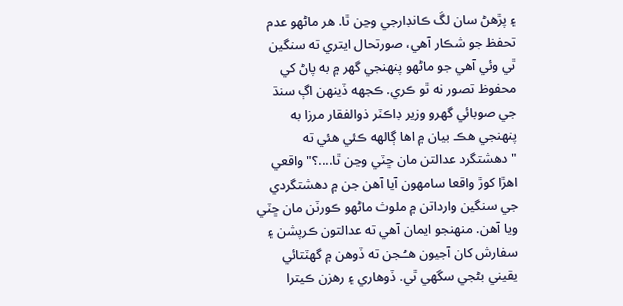۽ پڙهڻ سان لڱ ڪانڊارجي وڃن ٿا. هر ماڻهو عدم تحفظ جو شڪار آهي، صورتحال ايتري ته سنگين ٿي وئي آهي جو ماڻهو پنهنجي گهر ۾ به پاڻ کي محفوظ تصور نه ٿو ڪري. ڪجهه ڏينهن اڳ سنڌ جي صوبائي گهرو وزير ڊاڪٽر ذوالفقار مرزا به پنهنجي هڪ بيان ۾ اها ڳالهه ڪئي هئي ته "دهشتگرد عدالتن مان ڇٽي وڃن ٿا....؟" واقعي اهڙا کوڙ واقعا سامهون آيا آهن جن ۾ دهشتگردي جي سنگين وارداتن ۾ ملوث ماڻهو ڪورٽن مان ڇٽي ويا آهن. منهنجو ايمان آهي ته عدالتون ڪرپشن ۽ سفارش کان آجيون هـُـجن ته ڏوهن ۾ گهٽتائي يقيني بڻجي سگهي ٿي. ڏوهاري ۽ رهزن ڪيترا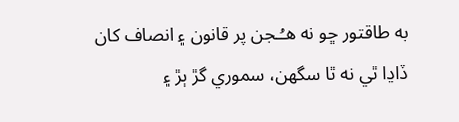به طاقتور ڇو نه هـُـجن پر قانون ۽ انصاف کان ڏاڍا ٿي نه ٿا سگهن، سموري گڙ ٻڙ ۽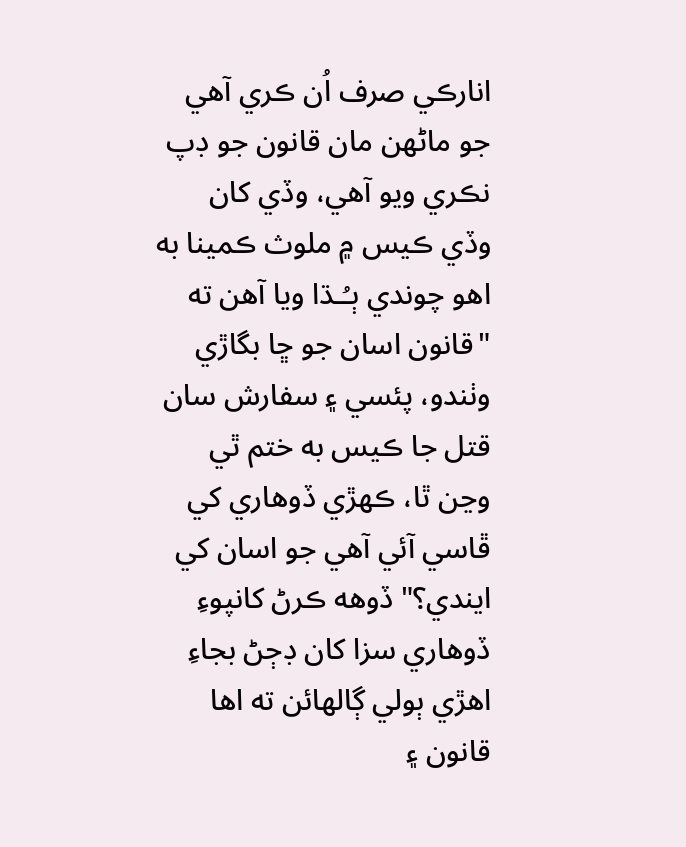انارڪي صرف اُن ڪري آهي جو ماڻهن مان قانون جو ڊپ نڪري ويو آهي، وڏي کان وڏي ڪيس ۾ ملوث ڪمينا به اهو چوندي ٻـُـڌا ويا آهن ته "قانون اسان جو ڇا بگاڙي وٺندو، پئسي ۽ سفارش سان قتل جا ڪيس به ختم ٿي وڃن ٿا، ڪهڙي ڏوهاري کي ڦاسي آئي آهي جو اسان کي ايندي؟" ڏوهه ڪرڻ کانپوءِ ڏوهاري سزا کان ڊڄڻ بجاءِ اهڙي ٻولي ڳالهائن ته اها قانون ۽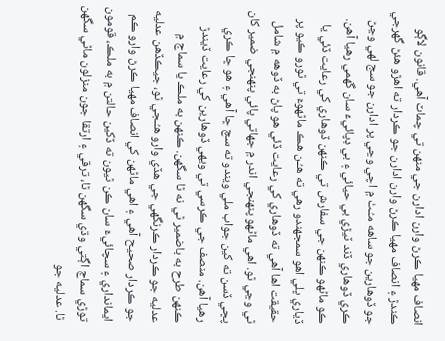انصاف مهيا ڪرڻ وارن ادارن جي منهن تي چماٽ آهي. قانون لاڳو ڪندڙ ۽ انصاف مهيا ڪرڻ وارن ادارن جو ڪردار ته اهڙو هئڻ گهرجي جو ڏوهارين جو ساهه مـُـٺ ۾ اچي وڃي پر ادارن جو سج لهي وڃڻ ڪري ڏوهاري ڏند ٽيڙي بي حيائي ۽ بي ڊپائيءَ سان گهمي رهيا آهن. ڪو ماڻهو ڪنهن جي سفارش تي ڪنهن ڏوهاري کي رعايت ڏئي يا ڏياري ڀلي اهو سمجهندو رهي ته هـُـن هڪ ماڻهوءَ تي ٿورو ڪيو پر حقيقت اها آهي ته ڏوهاري کي رعايت ڏئي هو پاڻ به ڏوهه ۾ شامل ٿي وڃي ٿو. اهي ماڻهو پنهنجي اندر ۾ جهاتي پائي پنهنجي ضمير کان پڇي ڏسن ته کين جواب ملي ويندو ته سچ ڇا آهي ۽ هو ڇا ڪري رهيا آهن. منصف جي ڪرسي تي ويهي ڏوهارين کي رعايت ڏيندڙ ڪنهن طرح به باضمير ٿي نه ٿا سگهن. ڪنهن به ملڪ يا سماج ۾ عدليه جو ڪردار ڪرنگهي جي هڏي وارو هـُـجي ٿو، جيڪڏهن عدليه جو ڪردار صحيح آهي ۽ اهي ماڻهن کي انصاف مهيا ڪرڻ وارو ڪم ايمانداري ۽ سچائيءَ سان ڪن ٿيون ته ڏکين حالتن ۾ به ملڪ، قومون توڙي سماج اڳتي وڌي سگهن ٿا، ترقي ۽ ارتقا جون منزلون ماڻي سگهن ٿا. عدليه جو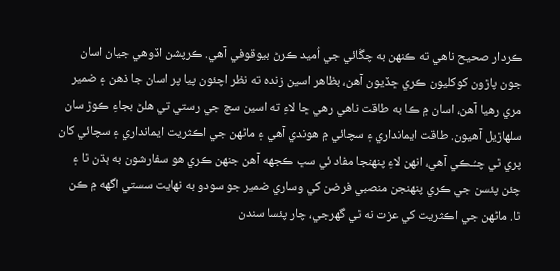ڪردار صحيح ناهي ته ڪنهن به چڱائي جي اُميد ڪرڻ بيوقوفي آهي. ڪرپشن اڏوهي جيان اسان جون پاڙون کوکليون ڪري ڇڏيون آهن، بظاهر اسين زنده ته نظر اچئون پيا پر اسان جا ذهن ۽ ضمير مري رهيا آهن، اسان ۾ ڪا به طاقت ناهي رهي ڇا لاءِ ته اسين سچ جي رستي تي هلڻ بجاءِ ڪوڙ سان سلهاڙيل آهيون. طاقت ايمانداري ۽ سچائي ۾ هوندي آهي ۽ ماڻهن جي اڪثريت ايمانداري ۽ سچائي کان پري ٿي چـُـڪي آهي، انهن لاءِ پنهنجا مفاد ئي سڀ ڪجهه آهن جنهن ڪري هو سفارشون به ٻڌن ٿا ۽ چئن پئسن جي ڪري پنهنجن منصبي فرضن کي وساري ضمير جو سودو به نهايت سستي اگهه ۾ ڪن ٿا. ماڻهن جي اڪثريت کي عزت نه ٿي گهرجي، چار پئسا سندن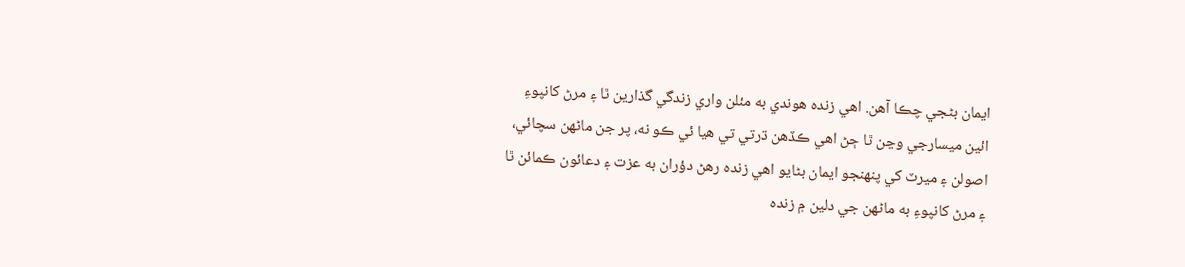ايمان بڻجي چڪا آهن. اهي زنده هوندي به مئلن واري زندگي گذارين ٿا ۽ مرڻ کانپوءِ ائين ميسارجي وڃن ٿا ڄڻ اهي ڪڏهن ڌرتي تي هيا ئي ڪو نه، پر جن ماڻهن سچائي، اصولن ۽ ميرٽ کي پنهنجو ايمان بڻايو اهي زنده رهڻ دؤران به عزت ۽ دعائون ڪمائن ٿا ۽ مرڻ کانپوءِ به ماڻهن جي دلين ۾ زنده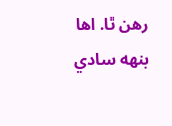رهن ٿا. اها بنهه سادي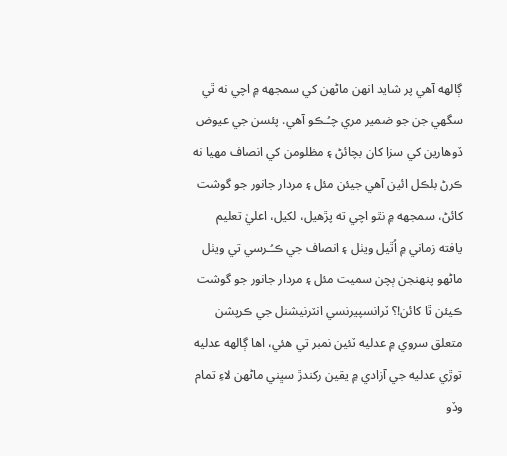ڳالهه آهي پر شايد انهن ماڻهن کي سمجهه ۾ اچي نه ٿي سگهي جن جو ضمير مري چـُـڪو آهي. پئسن جي عيوض ڏوهارين کي سزا کان بچائڻ ۽ مظلومن کي انصاف مهيا نه ڪرڻ بلڪل ائين آهي جيئن مئل ۽ مردار جانور جو گوشت کائڻ، سمجهه ۾ نٿو اچي ته پڙهيل، لکيل، اعليٰ تعليم يافته زماني ۾ اُٿيل ويٺل ۽ انصاف جي ڪـُـرسي تي ويٺل ماڻهو پنهنجن ٻچن سميت مئل ۽ مردار جانور جو گوشت ڪيئن ٿا کائن!؟ ٽرانسپيرنسي انٽرنيشنل جي ڪرپشن متعلق سروي ۾ عدليه ٽئين نمبر تي هئي، اها ڳالهه عدليه توڙي عدليه جي آزادي ۾ يقين رکندڙ سڀني ماڻهن لاءِ تمام وڏو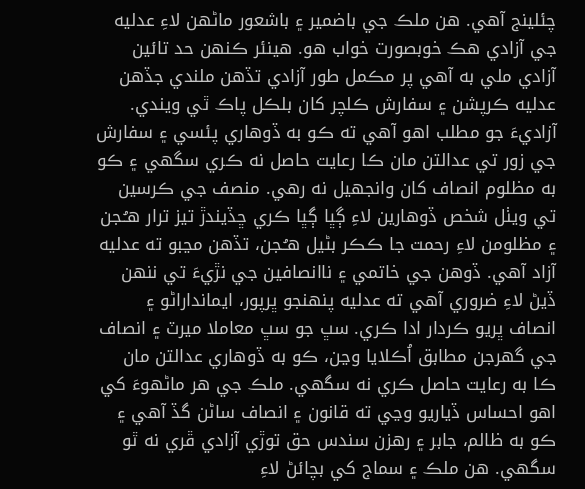چئلينج آهي. هن ملڪ جي باضمير ۽ باشعور ماڻهن لاءِ عدليه جي آزادي هڪ خوبصورت خواب هو. هينئر ڪنهن حد تائين آزادي ملي به آهي پر مڪمل طور آزادي تڏهن ملندي جڏهن عدليه ڪرپشن ۽ سفارش ڪلچر کان بلڪل پاڪ ٿي ويندي. آزاديءَ جو مطلب اهو آهي ته ڪو به ڏوهاري پئسي ۽ سفارش جي زور تي عدالتن مان ڪا رعايت حاصل نه ڪري سگهي ۽ ڪو به مظلوم انصاف کان وانجهيل نه رهي. منصف جي ڪرسين تي ويٺل شخص ڏوهارين لاءِ ڳڀا ڳڀا ڪري ڇڏيندڙ تيز ترار هـُـجن ۽ مظلومن لاءِ رحمت جا ڪڪر بڻيل هـُـجن، تڏهن مڃبو ته عدليه آزاد آهي. ڏوهن جي خاتمي ۽ ناانصافين جي نڙيءَ تي ننهن ڏيڻ لاءِ ضروري آهي ته عدليه پنهنجو ڀرپور، ايمانداراڻو ۽ انصاف ڀريو ڪردار ادا ڪري. سڀ جو سڀ معاملا ميرٽ ۽ انصاف جي گهرجن مطابق اُڪلايا وڃن، ڪو به ڏوهاري عدالتن مان ڪا به رعايت حاصل ڪري نه سگهي. ملڪ جي هر ماڻهوءَ کي اهو احساس ڏياريو وڃي ته قانون ۽ انصاف ساڻن گڏ آهي ۽ ڪو به ظالم، جابر ۽ رهزن سندس حق توڙي آزادي ڦري نه ٿو سگهي. هن ملڪ ۽ سماج کي بچائڻ لاءِ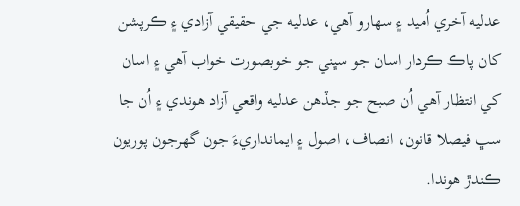عدليه آخري اُميد ۽ سهارو آهي، عدليه جي حقيقي آزادي ۽ ڪرپشن کان پاڪ ڪردار اسان جو سڀني جو خوبصورت خواب آهي ۽ اسان کي انتظار آهي اُن صبح جو جڏهن عدليه واقعي آزاد هوندي ۽ اُن جا سڀ فيصلا قانون، انصاف، اصول ۽ ايمانداريءَ جون گهرجون پوريون ڪندڙ هوندا.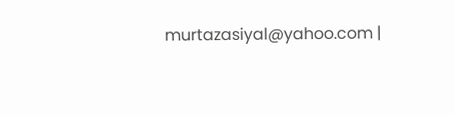murtazasiyal@yahoo.com |